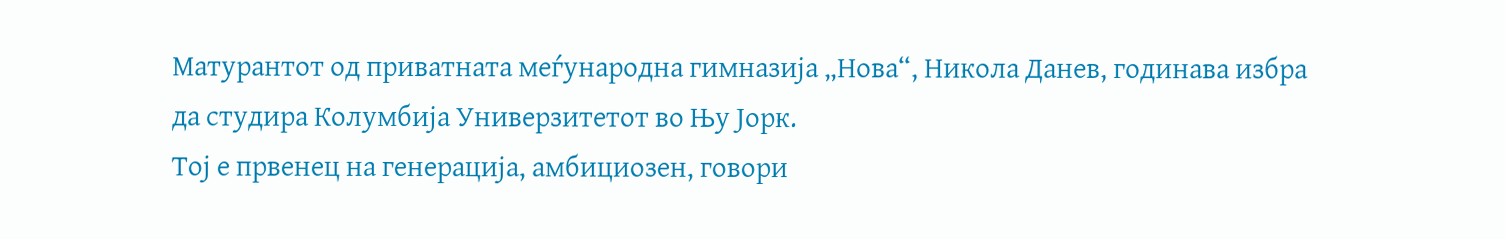Матурантот од приватната меѓународна гимназија „Нова“, Никола Данев, годинава избра да студира Колумбија Универзитетот во Њу Јорк.
Тој е првенец на генерација, амбициозен, говори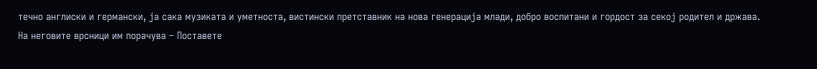течно англиски и германски, ја сака музиката и уметноста, вистински претставник на нова генерација млади, добро воспитани и гордост за секој родител и држава.
На неговите врсници им порачува – Поставете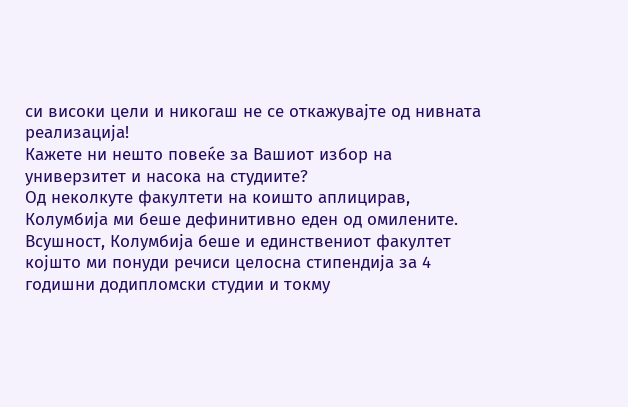си високи цели и никогаш не се откажувајте од нивната реализација!
Кажете ни нешто повеќе за Вашиот избор на универзитет и насока на студиите?
Од неколкуте факултети на коишто аплицирав, Колумбија ми беше дефинитивно еден од омилените. Всушност, Колумбија беше и единствениот факултет којшто ми понуди речиси целосна стипендија за 4 годишни додипломски студии и токму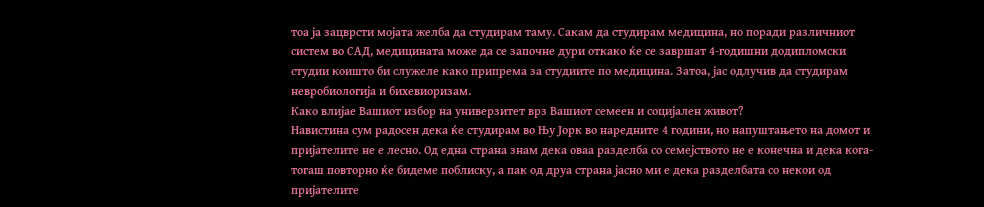тоа ја зацврсти мојата желба да студирам таму. Сакам да студирам медицина, но поради различниот систем во САД, медицината може да се започне дури откако ќе се завршат 4-годишни додипломски студии коишто би служеле како припрема за студиите по медицина. Затоа, јас одлучив да студирам невробиологија и бихевиоризам.
Како влијае Вашиот избор на универзитет врз Вашиот семеен и социјален живот?
Навистина сум радосен дека ќе студирам во Њу Јорк во наредните 4 години, но напуштањето на домот и пријателите не е лесно. Од една страна знам дека оваа разделба со семејството не е конечна и дека кога-тогаш повторно ќе бидеме поблиску, а пак од друа страна јасно ми е дека разделбата со некои од пријателите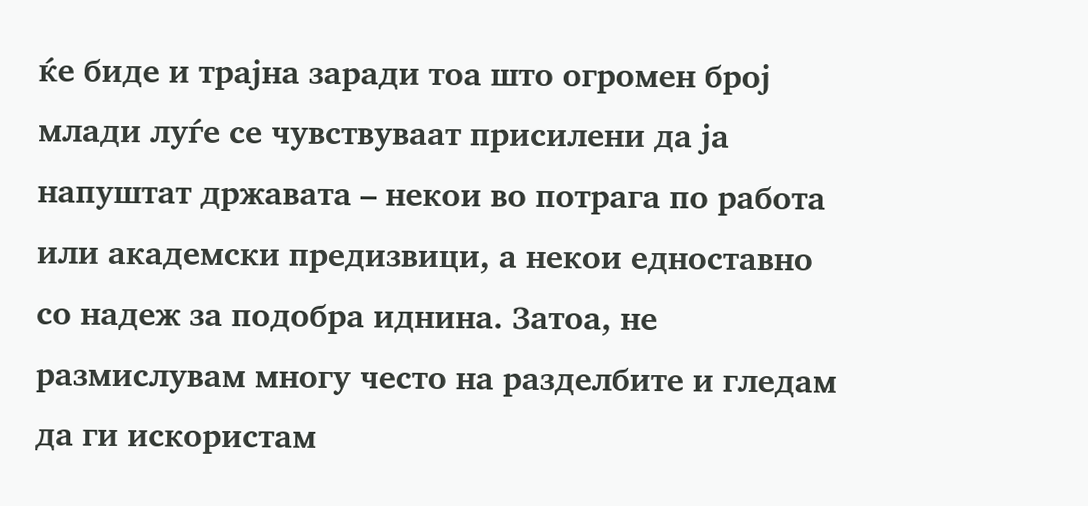ќе биде и трајна заради тоа што огромен број млади луѓе се чувствуваат присилени да ја напуштат државата – некои во потрага по работа или академски предизвици, а некои едноставно со надеж за подобра иднина. Затоа, не размислувам многу често на разделбите и гледам да ги искористам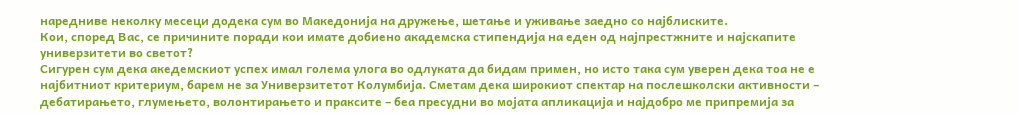наредниве неколку месеци додека сум во Македонија на дружење, шетање и уживање заедно со најблиските.
Кои, според Вас, се причините поради кои имате добиено академска стипендија на еден од најпрестжните и најскапите универзитети во светот?
Сигурен сум дека акедемскиот успех имал голема улога во одлуката да бидам примен, но исто така сум уверен дека тоа не е најбитниот критериум, барем не за Универзитетот Колумбија. Сметам дека широкиот спектар на послешколски активности – дебатирањето, глумењето, волонтирањето и праксите – беа пресудни во мојата апликација и најдобро ме припремија за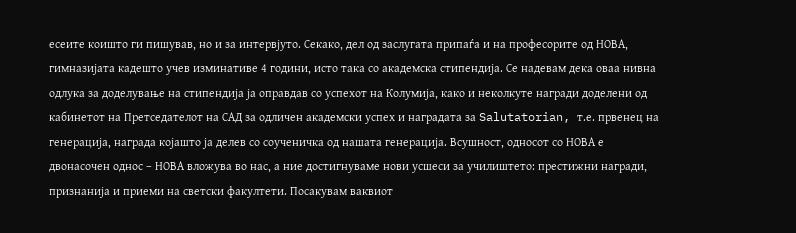есеите коишто ги пишував, но и за интервјуто. Секако, дел од заслугата припаѓа и на професорите од НОВА, гимназијата кадешто учев изминативе 4 години, исто така со академска стипендија. Се надевам дека оваа нивна одлука за доделување на стипендија ја оправдав со успехот на Колумија, како и неколкуте награди доделени од кабинетот на Претседателот на САД за одличен академски успех и наградата за Salutatorian, т.е. првенец на генерација, награда којашто ја делев со соученичка од нашата генерација. Всушност, односот со НОВА е двонасочен однос – НОВА вложува во нас, а ние достигнуваме нови усшеси за училиштето: престижни награди, признанија и приеми на светски факултети. Посакувам ваквиот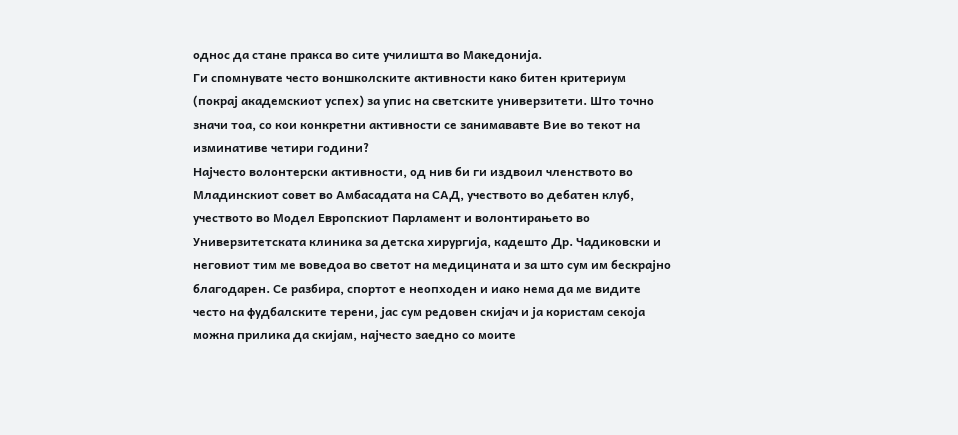однос да стане пракса во сите училишта во Македонија.
Ги спомнувате често воншколските активности како битен критериум (покрај академскиот успех) за упис на светските универзитети. Што точно значи тоа, со кои конкретни активности се занимававте Вие во текот на изминативе четири години?
Најчесто волонтерски активности, од нив би ги издвоил членството во Младинскиот совет во Амбасадата на САД, учеството во дебатен клуб, учеството во Модел Европскиот Парламент и волонтирањето во Универзитетската клиника за детска хирургија, кадешто Др. Чадиковски и неговиот тим ме воведоа во светот на медицината и за што сум им бескрајно благодарен. Се разбира, спортот е неопходен и иако нема да ме видите често на фудбалските терени, јас сум редовен скијач и ја користам секоја можна прилика да скијам, најчесто заедно со моите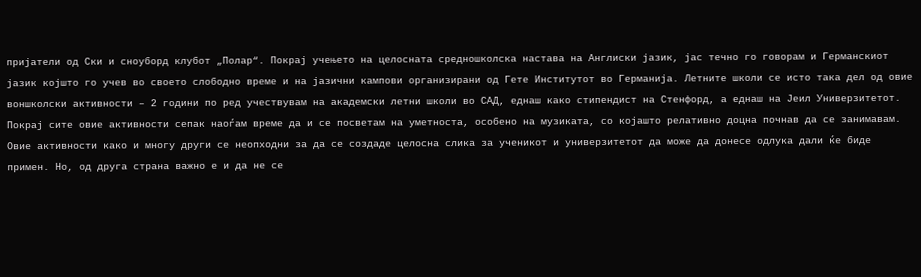пријатели од Ски и сноуборд клубот „Полар“. Покрај учењето на целосната средношколска настава на Англиски јазик, јас течно го говорам и Германскиот јазик којшто го учев во своето слободно време и на јазични кампови организирани од Гете Институтот во Германија. Летните школи се исто така дел од овие воншколски активности – 2 години по ред учествувам на академски летни школи во САД, еднаш како стипендист на Стенфорд, а еднаш на Јеил Универзитетот.
Покрај сите овие активности сепак наоѓам време да и се посветам на уметноста, особено на музиката, со којашто релативно доцна почнав да се занимавам. Овие активности како и многу други се неопходни за да се создаде целосна слика за ученикот и универзитетот да може да донесе одлука дали ќе биде примен. Но, од друга страна важно е и да не се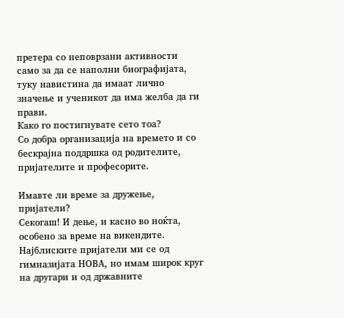претера со неповрзани активности само за да се наполни биографијата, туку навистина да имаат лично значење и ученикот да има желба да ги прави.
Како го постигнувате сето тоа?
Со добра организација на времето и со бескрајна поддршка од родителите, пријателите и професорите.

Имавте ли време за дружење, пријатели?
Секогаш! И дење, и касно во ноќта, особено за време на викендите. Најблиските пријатели ми се од гимназијата НОВА, но имам широк круг на другари и од државните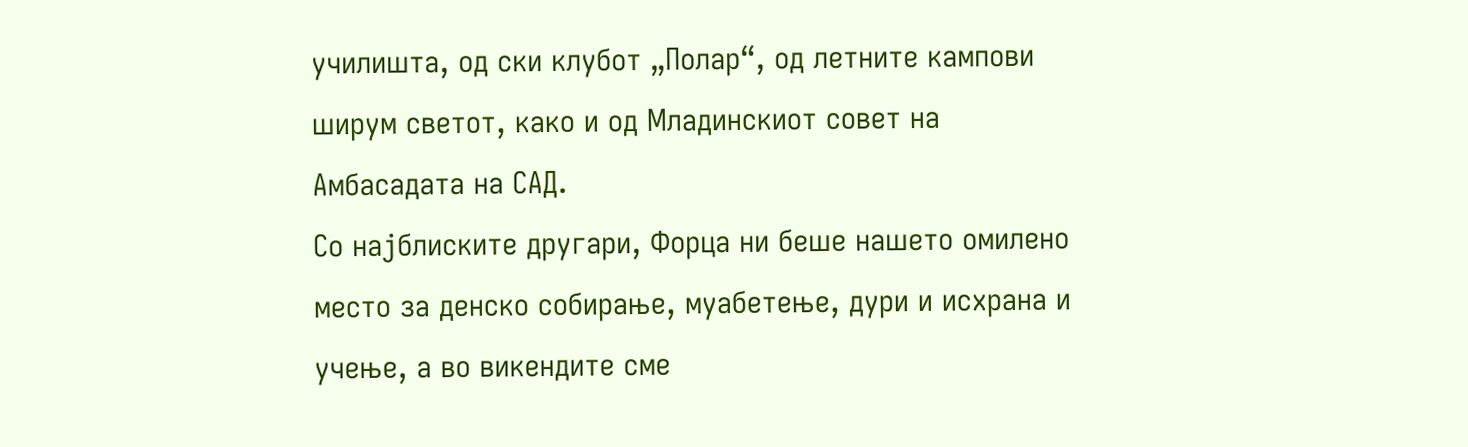училишта, од ски клубот „Полар“, од летните кампови ширум светот, како и од Младинскиот совет на Амбасадата на САД.
Со најблиските другари, Форца ни беше нашето омилено место за денско собирање, муабетење, дури и исхрана и учење, а во викендите сме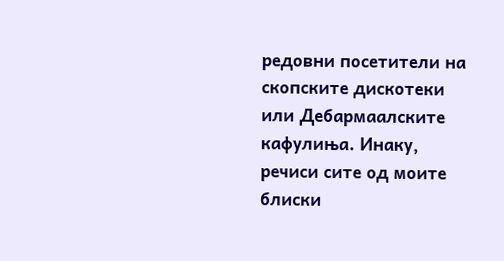редовни посетители на скопските дискотеки или Дебармаалските кафулиња. Инаку, речиси сите од моите блиски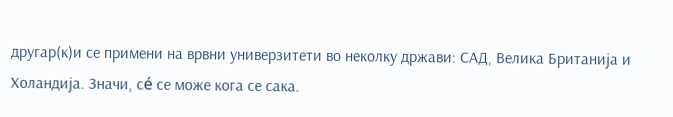другар(к)и се примени на врвни универзитети во неколку држави: САД, Велика Британија и Холандија. Значи, сé се може кога се сака.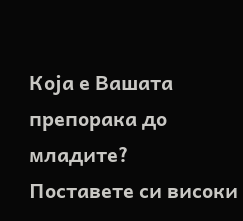Која е Вашата препорака до младите?
Поставете си високи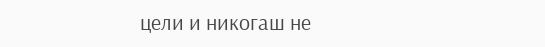цели и никогаш не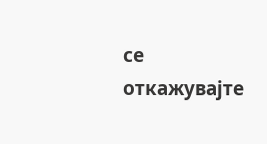се откажувајте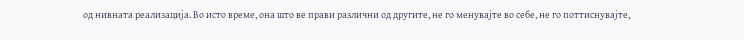од нивната реализација. Во исто време, она што ве прави различни од другите, не го менувајте во себе, не го поттиснувајте,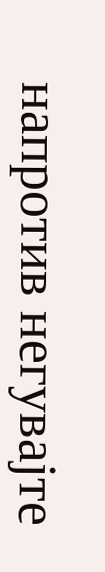напротив негувајте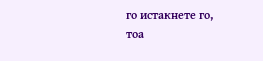го истакнете го, тоа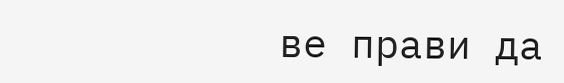ве прави да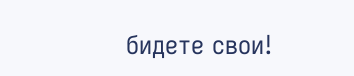бидете свои!